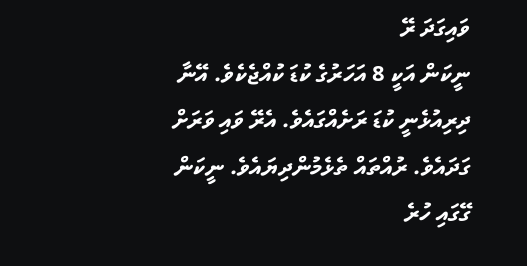ވައިގަދަ ރޭ
ނީކަން އަކީ 8 އަހަރުގެ ކުޑަ ކުއްޖެކެވެ. އޭނާ ދިރިއުޅެނީ ކުޑަ ރަށެއްގައެވެ. އެރޭ ވައި ވަރަށް ގަދައެވެ. ރުއްތައް ތެޅެމުންދިޔައެވެ. ނީކަން ގޭގައި ހުރެ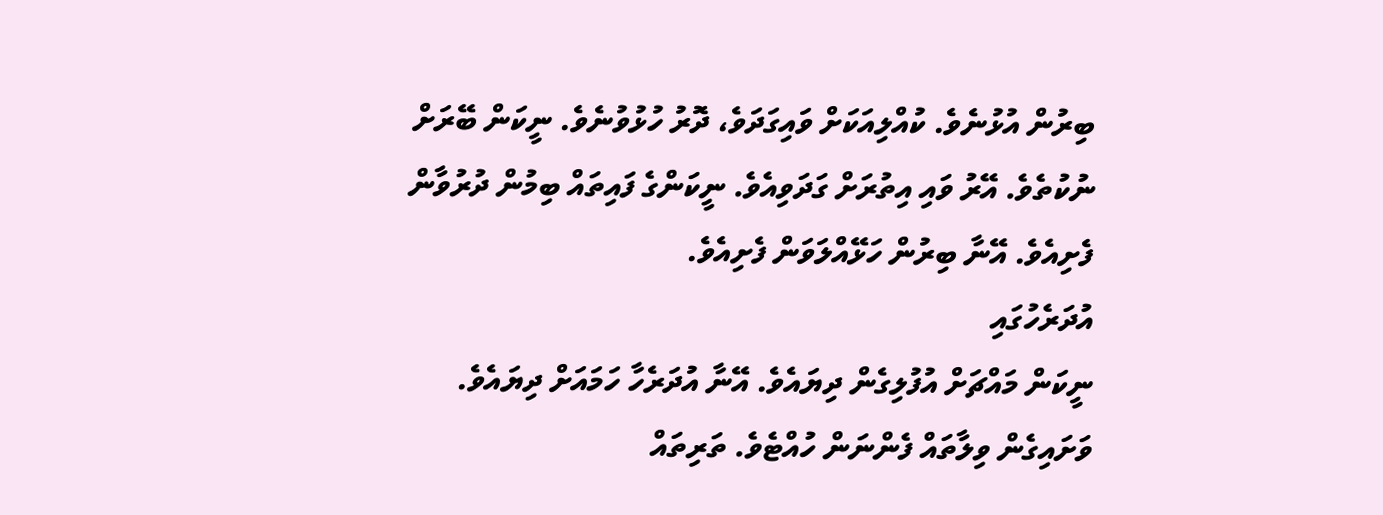ބިރުން އުޅުނެވެ. ކުއްލިއަކަށް ވައިގަދަވެ، ދޮރު ހުޅުވުނެވެ. ނީކަން ބޭރަށް ނުކުތެވެ. އޭރު ވައި އިތުރަށް ގަދަވިއެވެ. ނީކަންގެ ފައިތައް ބިމުން ދުރުވާން ފެށިއެވެ. އޭނާ ބިރުން ހަޅޭއްލަވަން ފެށިއެވެ.
އުދަރެހުގައި
ނީކަން މައްޗަށް އުފުލިގެން ދިޔައެވެ. އޭނާ އުދަރެހާ ހަމައަށް ދިޔައެވެ. ވަށައިގެން ވިލާތައް ފެންނަން ހުއްޓެވެ. ތަރިތައް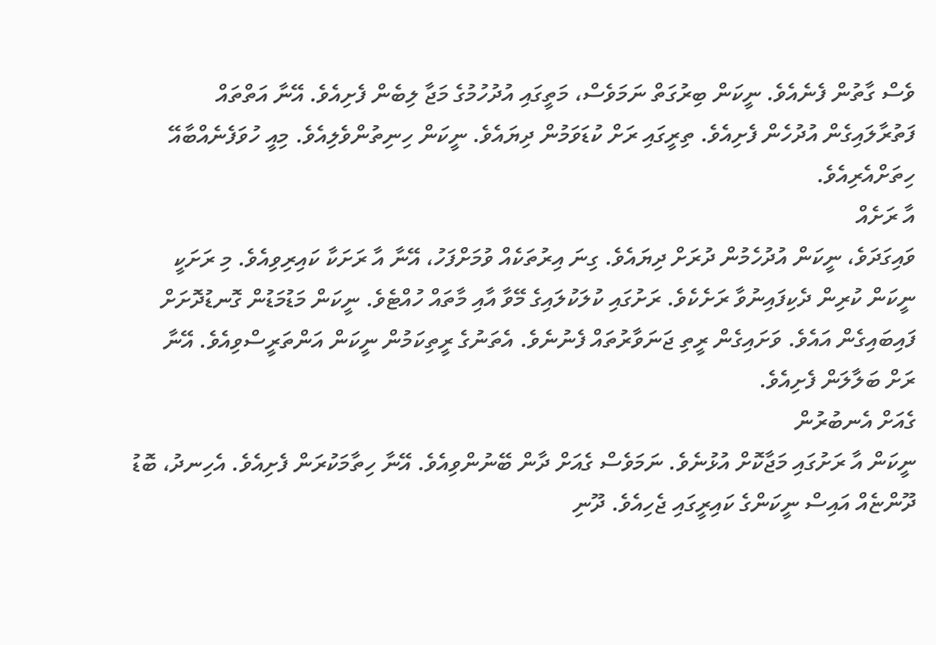ވެސް ގާތުން ފެނެއެވެ. ނީކަން ބިރުގަތް ނަމަވެސް، މަތީގައި އުދުހުމުގެ މަޖާ ލިބެން ފެށިއެވެ. އޭނާ އަތްތައް ފަތުރާލައިގެން އުދުހެން ފެށިއެވެ. ތިރީގައި ރަށް ކުޑަވަމުން ދިޔައެވެ. ނީކަން ހިނިތުންވެލިއެވެ. މިއީ ހުވަފެނެއްބާއޭ ހިތަށްއެރިއެވެ.
އާ ރަށެއް
ވައިގަދަވެ، ނީކަން އުދުހެމުން ދުރަށް ދިޔައެވެ. ގިނަ އިރުތަކެއް ވުމަށްފަހު، އޭނާ އާ ރަށަކާ ކައިރިވިއެވެ. މި ރަށަކީ ނީކަން ކުރިން ދެކިފައިނުވާ ރަށެކެވެ. ރަށުގައި ކުލަކުލައިގެ މޭވާ އާއި މާތައް ހުއްޓެވެ. ނީކަން މަޑުމަޑުން ގޮނޑުދޮށަށް ފައިބައިގެން އައެވެ. ވަށައިގެން ރީތި ޖަނަވާރުތައް ފެނުނެވެ. އެތަނުގެ ރީތިކަމުން ނީކަން އަންތަރީސްވިއެވެ. އޭނާ ރަށް ބަލާލަން ފެށިއެވެ.
ގެއަށް އެނބުރުން
ނީކަން އާ ރަށުގައި މަޖާކޮށް އުޅުނެވެ. ނަމަވެސް ގެއަށް ދާން ބޭނުންވިއެވެ. އޭނާ ހިތާމަކުރަން ފެށިއެވެ. އެހިނދު، ބޮޑު ދޫންޏެއް އައިސް ނީކަންގެ ކައިރީގައި ޖެހިއެވެ. ދޫނި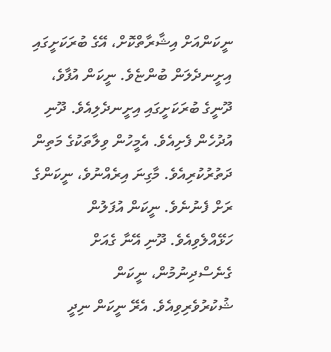ނީކަންއަށް އިޝާރާތްކޮށް، އޭގެ ބުރަކަށީގައި އިށީނދެލަން ބުންޏެވެ. ނީކަން އުފާވެ، ދޫނީގެ ބުރަކަށީގައި އިށީނދެލިއެވެ. ދޫނި އުދުހެން ފެށިއެވެ. އެމީހުން ވިލާތަކުގެ މަތިން ދަތުރުކުރިއެވެ. މާގިނަ އިރެއްނުވެ، ނީކަންގެ ރަށް ފެނުނެވެ. ނީކަން އުފަލުން ހަޅޭއްލެވިއެވެ. ދޫނި އޭނާ ގެއަށް ގެނެސްދިނުމުން، ނީކަން ޝުކުރުވެރިވިއެވެ. އެރޭ ނީކަން ނިދީ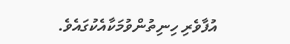އުފާވެރި ހިނިތުންވުމަކާއެކުގައެވެ.